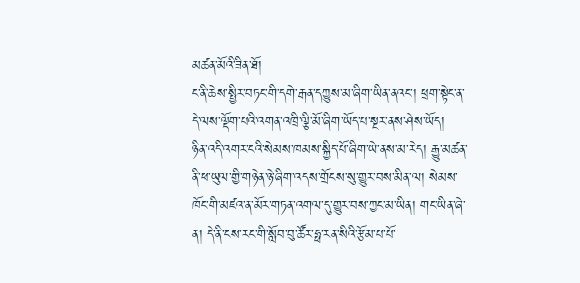མཚན་མོའི་ཟིན་ཐོ།
ང་ནི་ཆེས་སྤྱིར་བཏང་གི་དགེ་རྒན་དཀྱུས་མ་ཞིག་ཡིན་ནའང་། ཕྲག་སྟེང་ན་དེ་ལས་ལྡོག་པའི་འགན་འཁྲི་ལྕི་མོ་ཞིག་ཡོད་པ་སྔར་ནས་ཤེས་ཡོད།
ཉིན་འདི་འགར་ངའི་སེམས་ཁམས་སྐྱིད་པོ་ཞིག་ཡེ་ནས་མ་རེད། རྒྱུ་མཚན་ནི་ཕ་ཡུལ་གྱི་གཉེན་ཉེ་ཞིག་འདས་གྲོངས་སུ་གྱུར་བས་མིན་ལ། སེམས་ཁོང་གི་མཛའ་ན་མོར་གཏན་འགལ་དུ་གྱུར་བས་ཀྱང་མ་ཡིན། གང་ཡིན་ཞེ་ན། དེ་ནི་ངས་རང་གི་སློབ་བུ་ཚོར་ཧྥ་རན་སིའི་རྩོམ་པ་པོ་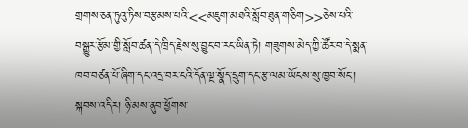གྲགས་ཅན་ཏུའུ་ཏིས་བརྩམས་པའི་<<མཇུག་མཐའི་སློབ་ཐུན་གཅིག>>ཅེས་པའི་བསྒྱུར་རྩོམ་གྱི་སློབ་ཚན་དེ་ཁྲིད་རྗེས་སུ་བྱུང་བ་རང་ཡིན་ཏེ། གཟུགས་མེད་ཀྱི་ཚོར་བ་དེ་སྨན་ཁབ་བཙན་པོ་ཞིག་དང་འདྲ་བར་ངའི་དོན་ལྔ་སྣོད་དྲུག་དང་རྩ་ལམ་ཡོངས་སུ་ཁྱབ་སོང་།
སྐབས་འདིར། ཉི་མས་ནུབ་ཕྱོགས་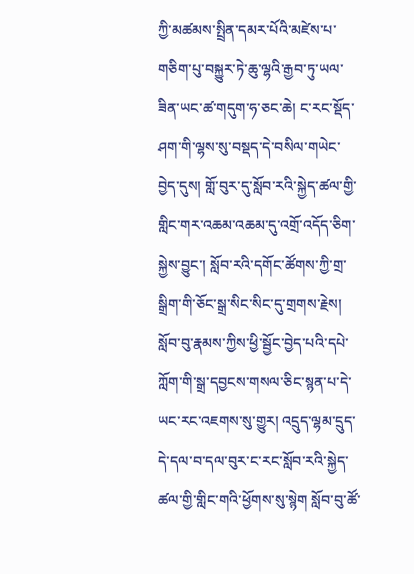ཀྱི་མཚམས་སྤྲིན་དམར་པོའི་མཛེས་པ་གཅིག་པུ་བསྐྱུར་ཏེ་ཆུ་ལྷའི་རྒྱབ་ཏུ་ཡལ་ཟིན་ཡང་ཚ་གདུག་ཧ་ཅང་ཆེ། ང་རང་སྡོད་ཤག་གི་ལྷས་སུ་བསྡད་དེ་བསིལ་གཡེང་བྱེད་དུས། གློ་བུར་དུ་སློབ་རའི་སྐྱེད་ཚལ་གྱི་གླིང་གར་འཆམ་འཆམ་དུ་འགྲོ་འདོད་ཅིག་སྐྱེས་བྱུང་། སློབ་རའི་དགོང་ཚོགས་ཀྱི་གྲ་སྒྲིག་གི་ཅོང་སྒྲ་སིང་སིང་དུ་གྲགས་རྗེས། སློབ་བུ་རྣམས་ཀྱིས་ཕྱི་སྦྱོང་བྱེད་པའི་དཔེ་ཀློག་གི་སྒྲ་དབྱངས་གསལ་ཅིང་སྙན་པ་དེ་ཡང་རང་འཇགས་སུ་གྱུར། འདྲུད་ལྷམ་དྲུད་དེ་དལ་བ་དལ་བུར་ང་རང་སློབ་རའི་སྐྱེད་ཚལ་གྱི་གླིང་གའི་ཕྱོགས་སུ་སྙེག སློབ་བུ་ཚོ་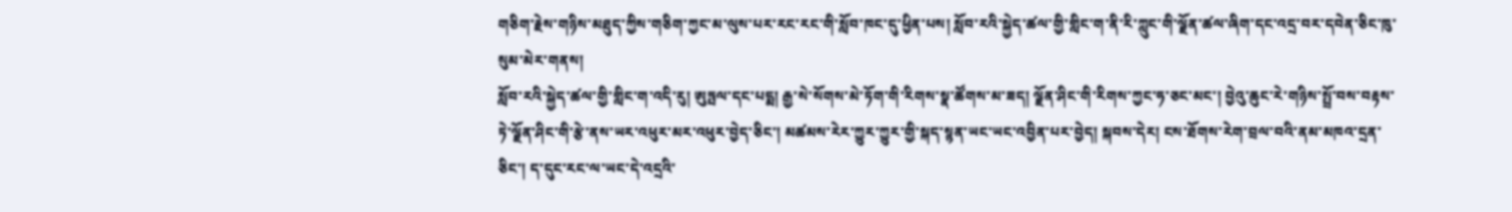གཅིག་རྗེས་གཉིས་མཐུད་ཀྱིས་གཅིག་ཀྱང་མ་ལུས་པར་རང་རང་གི་སློབ་ཁང་དུ་ཕྱིན་པས། སློབ་རའི་སྐྱེད་ཚལ་གྱི་གླིང་ག་ནི་རི་ཀླུང་གི་ལྗོན་ཚལ་ཞིག་དང་འདྲ་བར་དབེན་ཅིང་ཁུ་སུམ་མེར་གནས།
སློབ་རའི་སྐྱེད་ཚལ་གྱི་གླིང་ག་འདི་རུ། ཨུཏྤལ་དང་པདྨ། རྒྱ་སེ་སོགས་མེ་ཏོག་གི་རིགས་སྣ་ཚོགས་མ་ཟད། ལྗོན་ཤིང་གི་རིགས་ཀྱང་ཧ་ཅང་མང་། བྱེའུ་ཆུང་རེ་གཉིས་སྤྲོ་བས་བརྟས་ཏེ་ལྗོན་ཤིང་གི་རྩེ་ནས་ཡར་འཕུར་མར་འཕུར་བྱེད་ཅིང་། མཚམས་རེར་ཀྱུར་ཀྱུར་གྱི་སྐད་སྙན་ཡང་ཡང་འབྱིན་པར་བྱེད། སྐབས་དེར། ངས་ཐོགས་རེག་བྲལ་བའི་ནམ་མཁའ་དྲན་ཅིང་། ད་དུང་རང་ལ་ཡང་དེ་འདྲའི་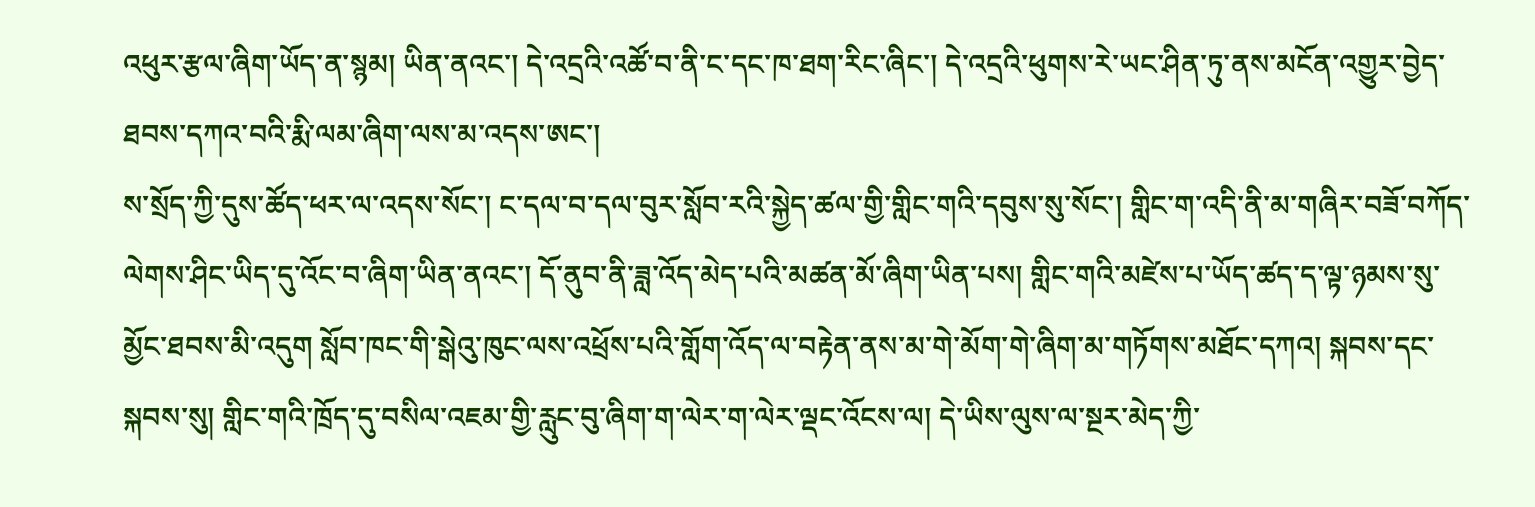འཕུར་རྩལ་ཞིག་ཡོད་ན་སྙམ། ཡིན་ནའང་། དེ་འདྲའི་འཚོ་བ་ནི་ང་དང་ཁ་ཐག་རིང་ཞིང་། དེ་འདྲའི་ཕུགས་རེ་ཡང་ཤིན་ཏུ་ནས་མངོན་འགྱུར་བྱེད་ཐབས་དཀའ་བའི་རྨི་ལམ་ཞིག་ལས་མ་འདས་ཨང་།
ས་སྲོད་ཀྱི་དུས་ཚོད་ཕར་ལ་འདས་སོང་། ང་དལ་བ་དལ་བུར་སློབ་རའི་སྐྱེད་ཚལ་གྱི་གླིང་གའི་དབུས་སུ་སོང་། གླིང་ག་འདི་ནི་མ་གཞིར་བཟོ་བཀོད་ལེགས་ཤིང་ཡིད་དུ་འོང་བ་ཞིག་ཡིན་ནའང་། དོ་ནུབ་ནི་ཟླ་འོད་མེད་པའི་མཚན་མོ་ཞིག་ཡིན་པས། གླིང་གའི་མཛེས་པ་ཡོད་ཚད་ད་ལྟ་ཉམས་སུ་མྱོང་ཐབས་མི་འདུག སློབ་ཁང་གི་སྒེའུ་ཁུང་ལས་འཕྲོས་པའི་གློག་འོད་ལ་བརྟེན་ནས་མ་གེ་མོག་གེ་ཞིག་མ་གཏོགས་མཐོང་དཀའ། སྐབས་དང་སྐབས་སུ། གླིང་གའི་ཁྲོད་དུ་བསིལ་འཇམ་གྱི་རླུང་བུ་ཞིག་ག་ལེར་ག་ལེར་ལྡང་འོངས་ལ། དེ་ཡིས་ལུས་ལ་སྔར་མེད་ཀྱི་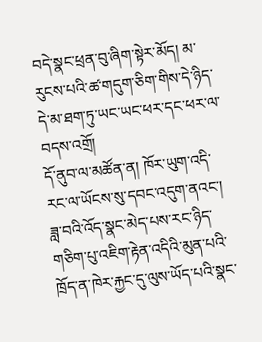བདེ་སྣང་ཕྲན་བུ་ཞིག་སྟེར་མོད། མ་རུངས་པའི་ཚ་གདུག་ཅིག་གིས་དེ་ཉིད་དེ་མ་ཐག་ཏུ་ཡང་ཡང་ཕར་དང་ཕར་ལ་བདས་འགྲོ།
དོ་ནུབ་ལ་མཚོན་ན། ཁོར་ཡུག་འདི་རང་ལ་ཡོངས་སུ་དབང་འདུག་ནའང་། ཟླ་བའི་འོད་སྣང་མེད་པས་རང་ཉིད་གཅིག་པུ་འཇིག་རྟེན་འདིའི་མུན་པའི་ཁྲོད་ན་ཁེར་རྐྱང་དུ་ལུས་ཡོད་པའི་སྣང་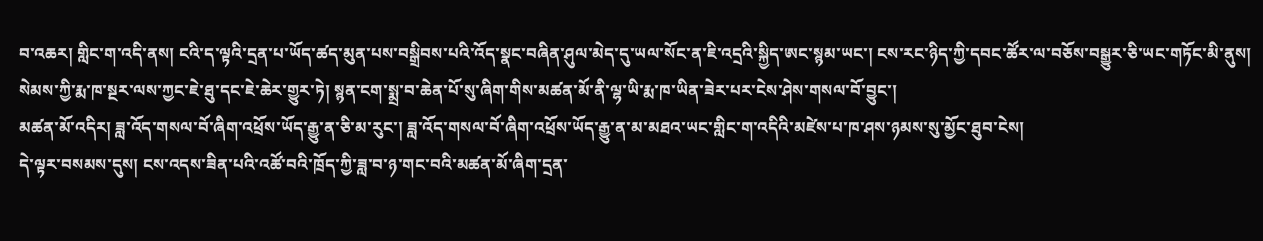བ་འཆར། གླིང་ག་འདི་ནས། ངའི་ད་ལྟའི་དྲན་པ་ཡོད་ཚད་མུན་པས་བསྒྲིབས་པའི་འོད་སྣང་བཞིན་ཤུལ་མེད་དུ་ཡལ་སོང་ན་ཇི་འདྲའི་སྐྱིད་ཨང་སྙམ་ཡང་། ངས་རང་ཉིད་ཀྱི་དབང་ཚོར་ལ་བཅོས་བསྒྱུར་ཅི་ཡང་གཏོང་མི་ནུས། སེམས་ཀྱི་རྨ་ཁ་སྔར་ལས་ཀྱང་ཇེ་ཐུ་དང་ཇེ་ཆེར་གྱུར་ཏེ། སྙན་ངག་སྨྲ་བ་ཆེན་པོ་སུ་ཞིག་གིས་མཚན་མོ་ནི་ལྷ་ཡི་རྨ་ཁ་ཡིན་ཟེར་པར་ངེས་ཤེས་གསལ་བོ་བྱུང་།
མཚན་མོ་འདིར། ཟླ་འོད་གསལ་བོ་ཞིག་འཕྲོས་ཡོད་རྒྱུ་ན་ཅི་མ་རུང་། ཟླ་འོད་གསལ་བོ་ཞིག་འཕྲོས་ཡོད་རྒྱུ་ན་མ་མཐའ་ཡང་གླིང་ག་འདིའི་མཛེས་པ་ཁ་ཤས་ཉམས་སུ་མྱོང་ཐུབ་ངེས།
དེ་ལྟར་བསམས་དུས། ངས་འདས་ཟིན་པའི་འཚོ་བའི་ཁྲོད་ཀྱི་ཟླ་བ་ཉ་གང་བའི་མཚན་མོ་ཞིག་དྲན་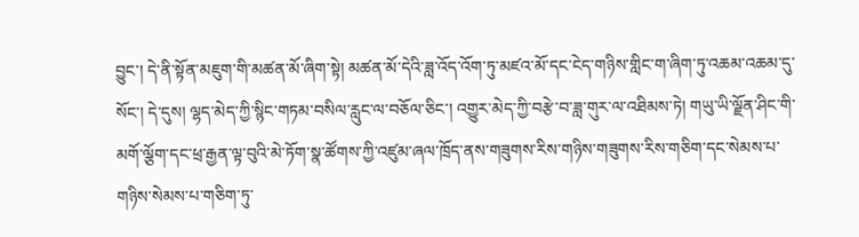བྱུང་། དེ་ནི་སྟོན་མཇུག་གི་མཚན་མོ་ཞིག་སྟེ། མཚན་མོ་དེའི་ཟླ་འོད་འོག་ཏུ་མཛའ་མོ་དང་ངེད་གཉིས་གླིང་ག་ཞིག་ཏུ་འཆམ་འཆམ་དུ་སོང་། དེ་དུས། ལྷད་མེད་ཀྱི་སྙིང་གཏམ་བསིལ་རླུང་ལ་བཅོལ་ཅིང་། འགྱུར་མེད་ཀྱི་བརྩེ་བ་ཟླ་གུར་ལ་འཐིམས་ཏེ། གཡུ་ཡི་ལྗོན་ཤིང་གི་མགོ་ལྕོག་དང་ཕྲ་རྒྱན་ལྟ་བུའི་མེ་ཏོག་སྣ་ཚོགས་ཀྱི་འཛུམ་ཞལ་ཁྲོད་ནས་གཟུགས་རིས་གཉིས་གཟུགས་རིས་གཅིག་དང་སེམས་པ་གཉིས་སེམས་པ་གཅིག་ཏུ་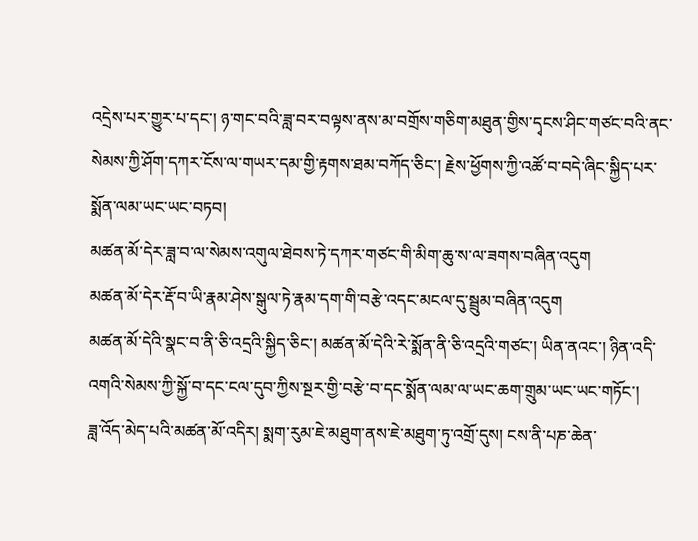འདྲེས་པར་གྱུར་པ་དང་། ཉ་གང་བའི་ཟླ་བར་བལྟས་ནས་མ་བགྲོས་གཅིག་མཐུན་གྱིས་དྭངས་ཤིང་གཙང་བའི་ནང་སེམས་ཀྱི་ཤོག་དཀར་ངོས་ལ་གཡར་དམ་གྱི་རྟགས་ཐམ་བཀོད་ཅིང་། རྗེས་ཕྱོགས་ཀྱི་འཚོ་བ་བདེ་ཞིང་སྐྱིད་པར་སྨོན་ལམ་ཡང་ཡང་བཏབ།
མཚན་མོ་དེར་ཟླ་བ་ལ་སེམས་འགུལ་ཐེབས་ཏེ་དཀར་གཙང་གི་མིག་ཆུ་ས་ལ་ཟགས་བཞིན་འདུག
མཚན་མོ་དེར་རྡོ་བ་ཡི་རྣམ་ཤེས་སྒུལ་ཏེ་རྣམ་དག་གི་བརྩེ་འདང་མངལ་དུ་སྦྲུམ་བཞིན་འདུག
མཚན་མོ་དེའི་སྣང་བ་ནི་ཅི་འདྲའི་སྐྱིད་ཅིང་། མཚན་མོ་དེའི་རེ་སྨོན་ནི་ཅི་འདྲའི་གཙང་། ཡིན་ནའང་། ཉིན་འདི་འགའི་སེམས་ཀྱི་སྐྱོ་བ་དང་ངལ་དུབ་ཀྱིས་སྔར་གྱི་བརྩེ་བ་དང་སྨོན་ལམ་ལ་ཡང་ཆག་གྲུམ་ཡང་ཡང་གཏོང་།
ཟླ་འོད་མེད་པའི་མཚན་མོ་འདིར། སྨག་རུམ་ཇེ་མཐུག་ནས་ཇེ་མཐུག་ཏུ་འགྲོ་དུས། ངས་ནི་པཎ་ཆེན་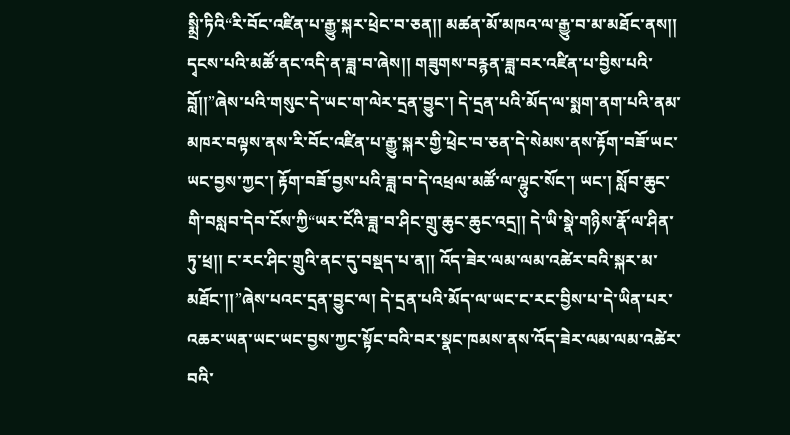སྨྲི་ཏིའི“རི་བོང་འཛིན་པ་རྒྱུ་སྐར་ཕྲེང་བ་ཅན།། མཚན་མོ་མཁའ་ལ་རྒྱུ་བ་མ་མཐོང་ནས།། དྭངས་པའི་མཚོ་ནང་འདི་ན་ཟླ་བ་ཞེས།། གཟུགས་བརྙན་ཟླ་བར་འཛིན་པ་བྱིས་པའི་བློ།།”ཞེས་པའི་གསུང་དེ་ཡང་ག་ལེར་དྲན་བྱུང་། དེ་དྲན་པའི་མོད་ལ་སྨག་ནག་པའི་ནམ་མཁར་བལྟས་ནས་རི་བོང་འཛིན་པ་རྒྱུ་སྐར་གྱི་ཕྲེང་བ་ཅན་དེ་སེམས་ནས་རྟོག་བཟོ་ཡང་ཡང་བྱས་ཀྱང་། རྟོག་བཟོ་བྱས་པའི་ཟླ་བ་དེ་འཕྲལ་མཚོ་ལ་ལྷུང་སོང་། ཡང་། སློབ་ཆུང་གི་བསླབ་དེབ་ངོས་ཀྱི“ཡར་ངོའི་ཟླ་བ་ཤིང་གྲུ་ཆུང་ཆུང་འདྲ།། དེ་ཡི་སྣེ་གཉིས་རྣོ་ལ་ཤིན་ཏུ་ཕྲ།། ང་རང་ཤིང་གྲུའི་ནང་དུ་བསྡད་པ་ན།། འོད་ཟེར་ལམ་ལམ་འཚེར་བའི་སྐར་མ་མཐོང་།།”ཞེས་པའང་དྲན་བྱུང་ལ། དེ་དྲན་པའི་མོད་ལ་ཡང་ང་རང་བྱིས་པ་དེ་ཡིན་པར་འཆར་ཡན་ཡང་ཡང་བྱས་ཀྱང་སྟོང་བའི་བར་སྣང་ཁམས་ནས་འོད་ཟེར་ལམ་ལམ་འཚེར་བའི་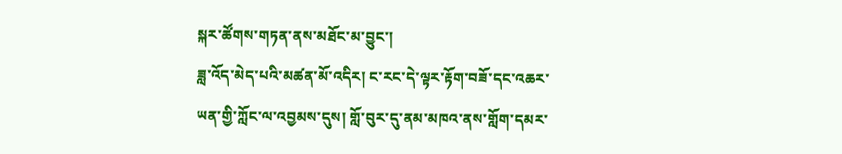སྐར་ཚོགས་གཏན་ནས་མཐོང་མ་བྱུང་།
ཟླ་འོད་མེད་པའི་མཚན་མོ་འདིར། ང་རང་དེ་ལྟར་རྟོག་བཟོ་དང་འཆར་ཡན་གྱི་ཀློང་ལ་འབྱམས་དུས། གློ་བུར་དུ་ནམ་མཁའ་ནས་གློག་དམར་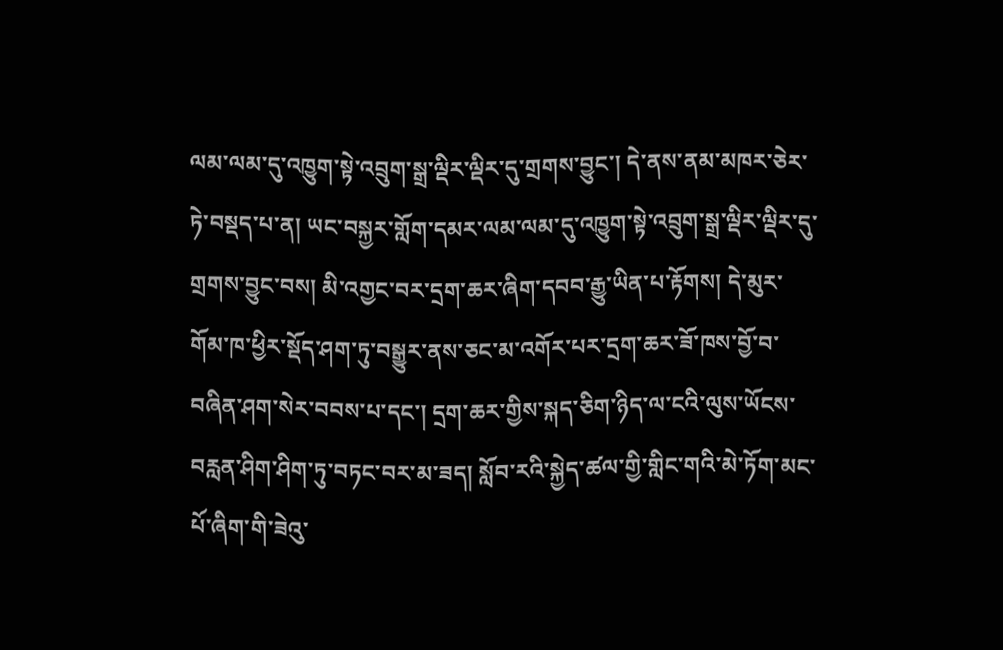ལམ་ལམ་དུ་འཁྱུག་སྟེ་འབྲུག་སྒྲ་ལྡིར་ལྡིར་དུ་གྲགས་བྱུང་། དེ་ནས་ནམ་མཁར་ཅེར་ཏེ་བསྡད་པ་ན། ཡང་བསྐྱར་གློག་དམར་ལམ་ལམ་དུ་འཁྱུག་སྟེ་འབྲུག་སྒྲ་ལྡིར་ལྡིར་དུ་གྲགས་བྱུང་བས། མི་འགྱང་བར་དྲག་ཆར་ཞིག་དབབ་རྒྱུ་ཡིན་པ་རྟོགས། དེ་མུར་གོམ་ཁ་ཕྱིར་སྡོད་ཤག་ཏུ་བསྒྱུར་ནས་ཅང་མ་འགོར་པར་དྲག་ཆར་ཟོ་ཁས་བྱོ་བ་བཞིན་ཤག་སེར་བབས་པ་དང་། དྲག་ཆར་གྱིས་སྐད་ཅིག་ཉིད་ལ་ངའི་ལུས་ཡོངས་བརླན་ཤིག་ཤིག་ཏུ་བཏང་བར་མ་ཟད། སློབ་རའི་སྐྱེད་ཚལ་གྱི་གླིང་གའི་མེ་ཏོག་མང་པོ་ཞིག་གི་ཟེའུ་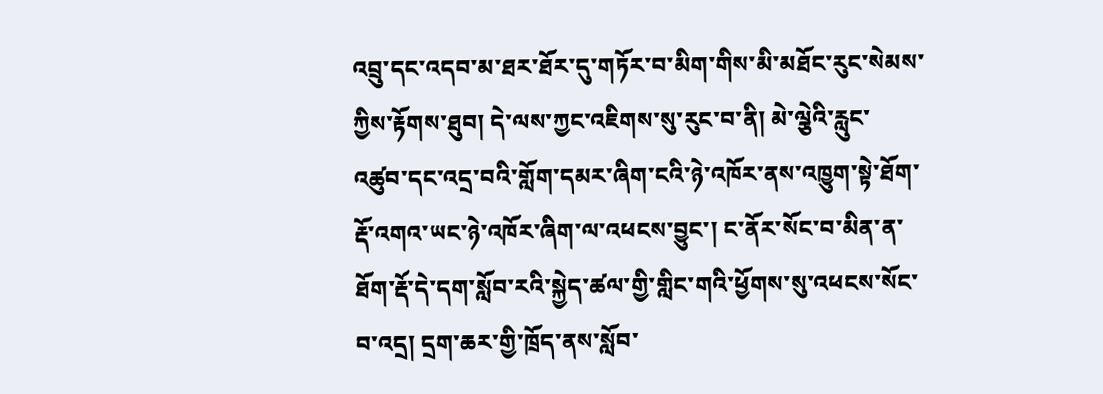འབྲུ་དང་འདབ་མ་ཐར་ཐོར་དུ་གཏོར་བ་མིག་གིས་མི་མཐོང་རུང་སེམས་ཀྱིས་རྟོགས་ཐུབ། དེ་ལས་ཀྱང་འཇིགས་སུ་རུང་བ་ནི། མེ་ལྕེའི་རླུང་འཚུབ་དང་འདྲ་བའི་གློག་དམར་ཞིག་ངའི་ཉེ་འཁོར་ནས་འཁྱུག་སྟེ་ཐོག་རྡོ་འགའ་ཡང་ཉེ་འཁོར་ཞིག་ལ་འཕངས་བྱུང་། ང་ནོར་སོང་བ་མིན་ན་ཐོག་རྡོ་དེ་དག་སློབ་རའི་སྐྱེད་ཚལ་གྱི་གླིང་གའི་ཕྱོགས་སུ་འཕངས་སོང་བ་འདྲ། དྲག་ཆར་གྱི་ཁྲོད་ནས་སློབ་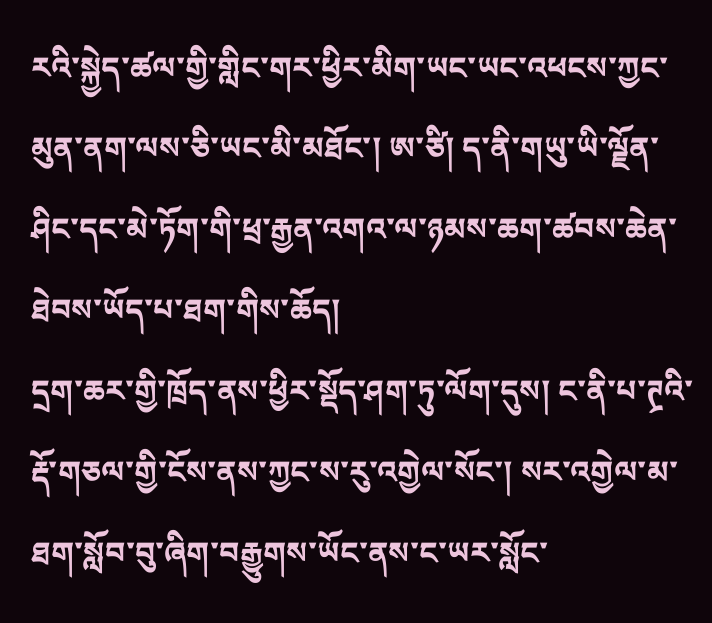རའི་སྐྱེད་ཚལ་གྱི་གླིང་གར་ཕྱིར་མིག་ཡང་ཡང་འཕངས་ཀྱང་མུན་ནག་ལས་ཅི་ཡང་མི་མཐོང་། ཨ་ཙི། ད་ནི་གཡུ་ཡི་ལྗོན་ཤིང་དང་མེ་ཏོག་གི་ཕྲ་རྒྱན་འགའ་ལ་ཉམས་ཆག་ཚབས་ཆེན་ཐེབས་ཡོད་པ་ཐག་གིས་ཆོད།
དྲག་ཆར་གྱི་ཁྲོད་ནས་ཕྱིར་སྡོད་ཤག་ཏུ་ལོག་དུས། ང་ནི་པ་ཊྲའི་རྡོ་གཅལ་གྱི་ངོས་ནས་ཀྱང་ས་རུ་འགྱེལ་སོང་། སར་འགྱེལ་མ་ཐག་སློབ་བུ་ཞིག་བརྒྱུགས་ཡོང་ནས་ང་ཡར་སློང་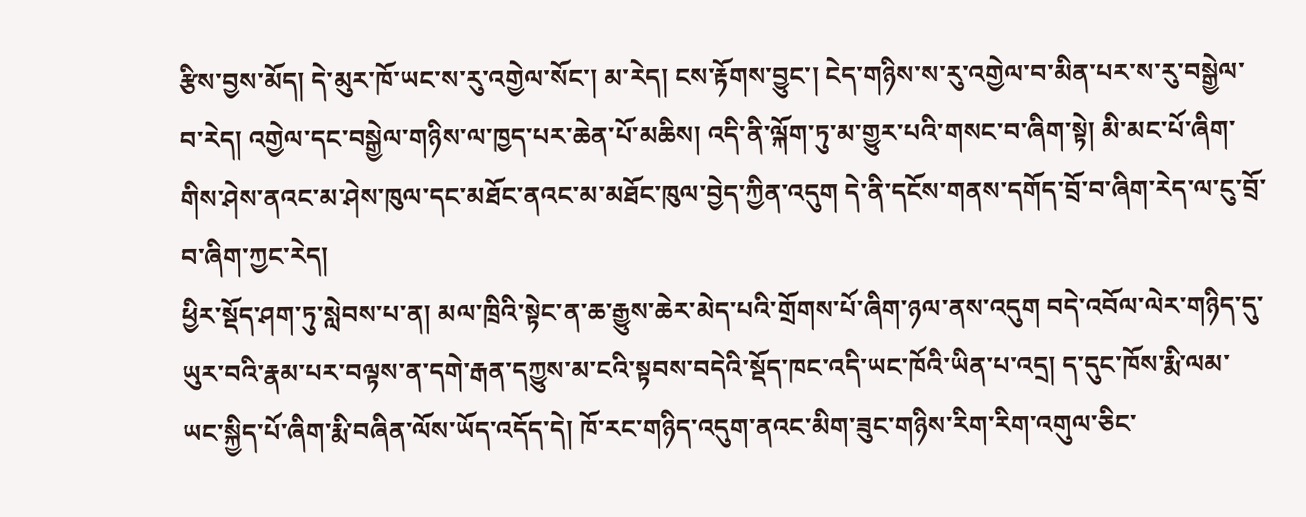རྩིས་བྱས་མོད། དེ་མུར་ཁོ་ཡང་ས་རུ་འགྱེལ་སོང་། མ་རེད། ངས་རྟོགས་བྱུང་། ངེད་གཉིས་ས་རུ་འགྱེལ་བ་མིན་པར་ས་རུ་བསྒྱེལ་བ་རེད། འགྱེལ་དང་བསྒྱེལ་གཉིས་ལ་ཁྱད་པར་ཆེན་པོ་མཆིས། འདི་ནི་ལྐོག་ཏུ་མ་གྱུར་པའི་གསང་བ་ཞིག་སྟེ། མི་མང་པོ་ཞིག་གིས་ཤེས་ནའང་མ་ཤེས་ཁུལ་དང་མཐོང་ནའང་མ་མཐོང་ཁུལ་བྱེད་ཀྱིན་འདུག དེ་ནི་དངོས་གནས་དགོད་བྲོ་བ་ཞིག་རེད་ལ་ངུ་བྲོ་བ་ཞིག་ཀྱང་རེད།
ཕྱིར་སྡོད་ཤག་ཏུ་སླེབས་པ་ན། མལ་ཁྲིའི་སྟེང་ན་ཆ་རྒྱུས་ཆེར་མེད་པའི་གྲོགས་པོ་ཞིག་ཉལ་ནས་འདུག བདེ་འབོལ་ལེར་གཉིད་དུ་ཡུར་བའི་རྣམ་པར་བལྟས་ན་དགེ་རྒན་དཀྱུས་མ་ངའི་སྟབས་བདེའི་སྡོད་ཁང་འདི་ཡང་ཁོའི་ཡིན་པ་འདྲ། ད་དུང་ཁོས་རྨི་ལམ་ཡང་སྐྱིད་པོ་ཞིག་རྨི་བཞིན་ལོས་ཡོད་འདོད་དེ། ཁོ་རང་གཉིད་འདུག་ནའང་མིག་ཟུང་གཉིས་རིག་རིག་འགུལ་ཅིང་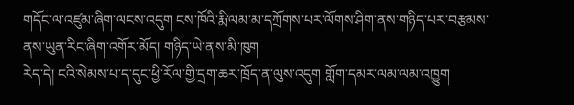གདོང་ལ་འཛུམ་ཞིག་ལངས་འདུག ངས་ཁོའི་རྨི་ལམ་མ་དཀྲོགས་པར་ལོགས་ཤིག་ནས་གཉིད་པར་བརྩམས་ནས་ཡུན་རིང་ཞིག་འགོར་མོད། གཉིད་ཡེ་ནས་མི་ཁུག
རེད་དེ། ངའི་སེམས་པ་ད་དུང་ཕྱི་རོལ་གྱི་དྲག་ཆར་ཁྲོད་ན་ལུས་འདུག གློག་དམར་ལམ་ལམ་འཁྱུག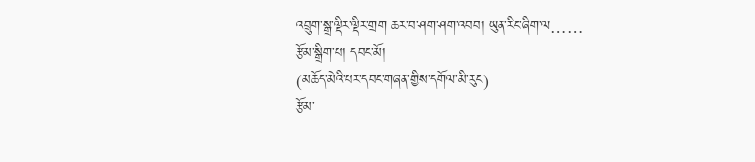འབྲུག་སྒྲ་ལྡིར་ལྡིར་གྲག ཆར་བ་ཤག་ཤག་འབབ། ཡུན་རིང་ཞིག་ལ……
རྩོམ་སྒྲིག་པ། དབང་མོ།
(མཆོད་མེའི་པར་དབང་གཞན་གྱིས་དགོལ་མི་རུང)
རྩོམ་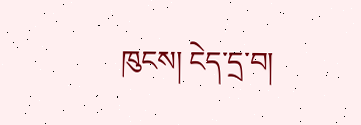ཁུངས། ངེད་དྲ་བ།